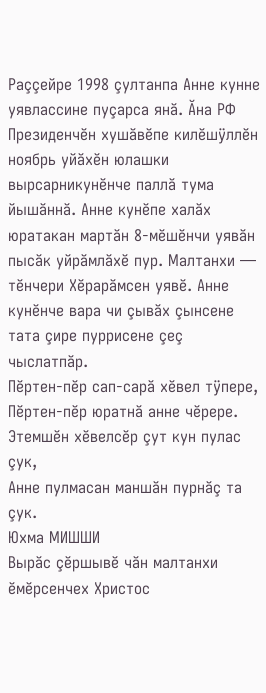Раççейре 1998 çултанпа Анне кунне уявлассине пуçарса янă. Ăна РФ Президенчĕн хушăвĕпе килĕшÿллĕн ноябрь уйăхĕн юлашки вырсарникунĕнче паллă тума йышăннă. Анне кунĕпе халăх юратакан мартăн 8-мĕшĕнчи уявăн пысăк уйрăмлăхĕ пур. Малтанхи — тĕнчери Хĕрарăмсен уявĕ. Анне кунĕнче вара чи çывăх çынсене тата çире пуррисене çеç чыслатпăр.
Пĕртен-пĕр сап-сарă хĕвел тÿпере,
Пĕртен-пĕр юратнă анне чĕрере.
Этемшĕн хĕвелсĕр çут кун пулас çук,
Анне пулмасан маншăн пурнăç та çук.
Юхма МИШШИ
Вырăс çĕршывĕ чăн малтанхи ĕмĕрсенчех Христос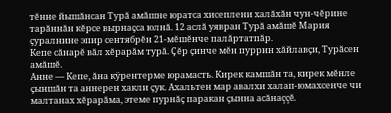тĕнне йышăнсан Турă амăшне юратса хисеплени халăхăн чун-чĕрине тарăннăн кĕрсе вырнаçса юлнă. 12 аслă уявран Турă амăшĕ Мария çуралнине эпир сентябрĕн 21-мĕшĕнче палăртатпăр.
Кепе сăнарĕ вăл хĕрарăм турă. Çĕр çинче мĕн пуррин хăйлавçи, Турăсен амăшĕ.
Анне — Кепе, ăна кÿрентерме юрамасть. Кирек камшăн та, кирек мĕнле çыншăн та аннерен хакли çук. Ахальтен мар авалхи халап-юмахсенче чи малтанах хĕрарăма, этеме пурнăç паракан çынна асăнаççĕ.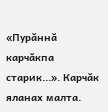«Пурăннă карчăкпа старик...». Карчăк яланах малта.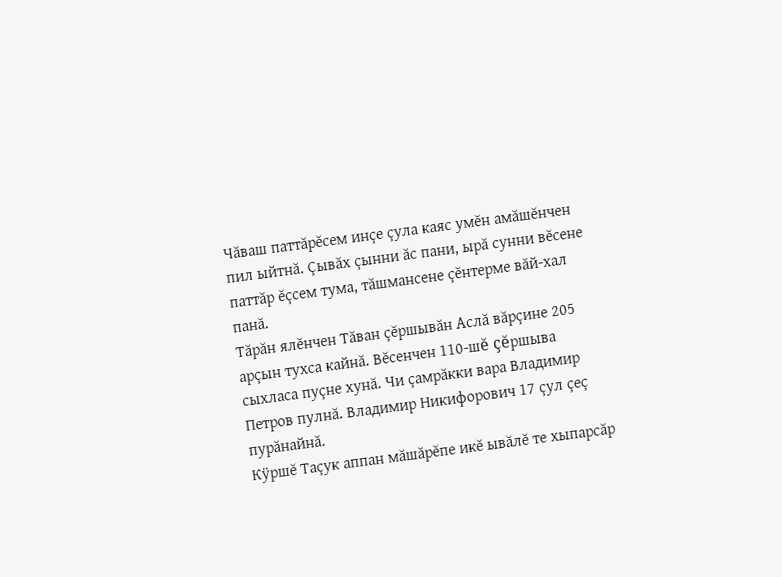Чăваш паттăрĕсем инçе çула каяс умĕн амăшĕнчен пил ыйтнă. Çывăх çынни ăс пани, ырă сунни вĕсене паттăр ĕçсем тума, тăшмансене çĕнтерме вăй-хал панă.
Тăрăн ялĕнчен Тăван çĕршывăн Аслă вăрçине 205 арçын тухса кайнă. Вĕсенчен 110-шĕ çĕршыва сыхласа пуçне хунă. Чи çамрăкки вара Владимир Петров пулнă. Владимир Никифорович 17 çул çеç пурăнайнă.
Кÿршĕ Таçук аппан мăшăрĕпе икĕ ывăлĕ те хыпарсăр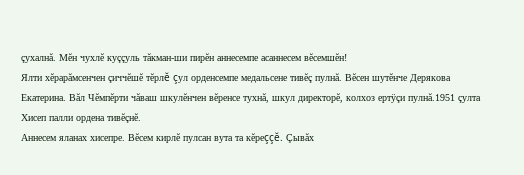çухалнă. Мĕн чухлĕ куççуль тăкман-ши пирĕн аннесемпе асаннесем вĕсемшĕн!
Ялти хĕрарăмсенчен çиччĕшĕ тĕрлĕ çул орденсемпе медальсене тивĕç пулнă. Вĕсен шутĕнче Дерякова Екатерина. Вăл Чĕмпĕрти чăваш шкулĕнчен вĕренсе тухнă, шкул директорĕ, колхоз ертÿçи пулнă.1951 çулта Хисеп палли ордена тивĕçнĕ.
Аннесем яланах хисепре. Вĕсем кирлĕ пулсан вута та кĕреççĕ. Çывăх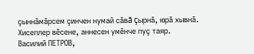çыннăмăрсем çинчен нумай сăвă çырнă, юрă хывнă. Хисеплер вĕсене, аннесен умĕнче пуç таяр.
Василий ПЕТРОВ,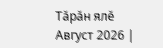Тăрăн ялĕ
Август 2026 |